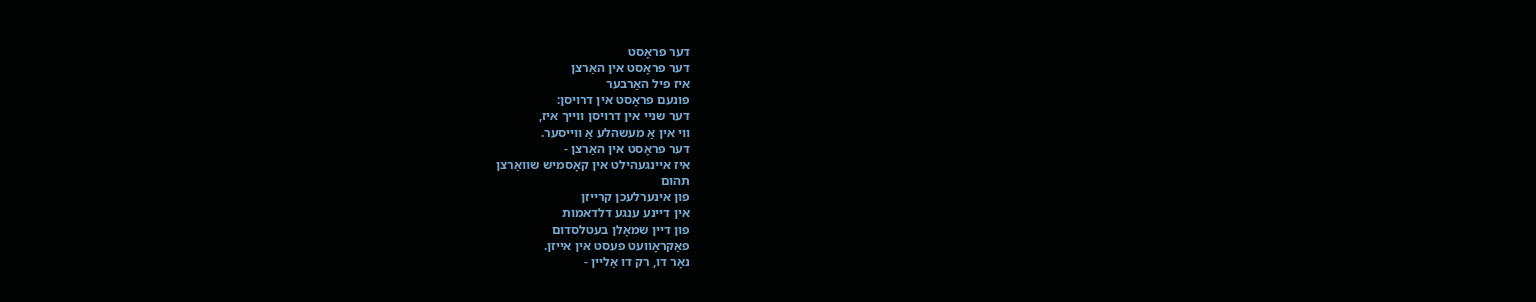דער פראָסט
דער פראָסט אין האַרצן
איז פיל האַרבער
פונעם פראָסט אין דרויסן:
דער שניי אין דרויסן ווייך איז,
ווי אין אַ מעשהלע אַ ווייסער.
דער פראָסט אין האַרצן -
איז איינגעהילט אין קאָסמיש שוואַרצן
תהום
פון אינערלעכן קרייזן
אין דיינע ענגע דלדאמות
פון דיין שמאָלן בעטלסדום
פאַקראָוועט פעסט אין אייזן.
נאָר דו, רק דו אַליין -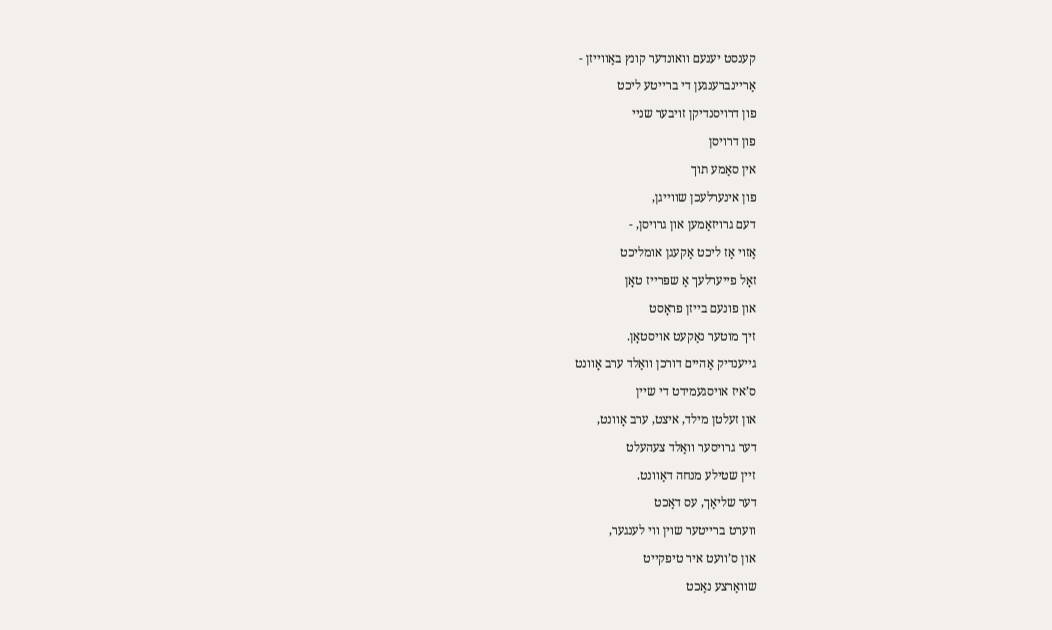קענסט יענעם וואונדער קונץ באַווייזן -
אַריינברענגען די ברייטע ליכט
פון דרויסנדיקן זויבער שניי
פון דרויסן
אין סאַמע תוך
פון אינערלעכן שווייגן,
דעם גרויזאַמען און גרויסן, -
אַזוי אַז ליכט אַקעגן אומליכט
זאָל פייערלעך אַ שפּרייז טאָן
און פונעם בייזן פראָסט
זיך מוטער נאַקעט אויסטאָן.
גייענדיק אַהיים דורכן וואַלד ערב אָוונט
ס’איז אויסגעמידט די שיין
און זעלטן מילד, איצט, ערב אָוונט,
דער גרויסער וואַלד צעהעלט
זיין שטילע מנחה דאַוונט.
דער שליאַך, עס דאַכט
ווערט ברייטער שוין ווי לענגער,
און ס’וועט איר טיפקייט
שוואַרצע נאַכט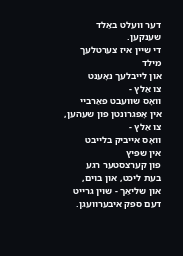דער וועלט באַלד שענקען.
די שיין איז צערטלעך מילד
און לייבלעך נאָענט
צו אַלץ -
וואָס שוועבט פאַרביי
אין אָפּגרונטן פון שעהען,
צו אַלץ -
וואָס אייביק בלייבט
אין שפּיץ
פון קערצסטער רגע
בעת ליכט, און בוים,
און שליאַך - שוין גרייט
דעם ספק איבערוועגן.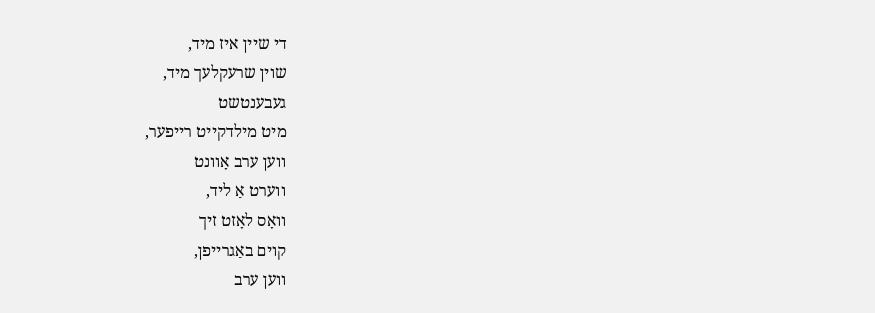די שיין איז מיד,
שוין שרעקלעך מיד,
געבענטשט
מיט מילדקייט רייפער,
ווען ערב אָוונט
ווערט אַ ליד,
וואָס לאָזט זיך
קוים באַגרייפן,
ווען ערב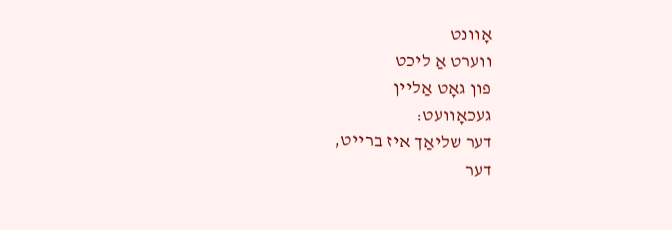אָוונט
ווערט אַ ליכט
פון גאָט אַליין
געכאָוועט:
דער שליאַך איז ברייט,
דער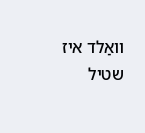וואַלד איז שטיל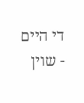די היים - שוין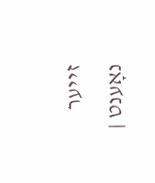זייער נאָענט |